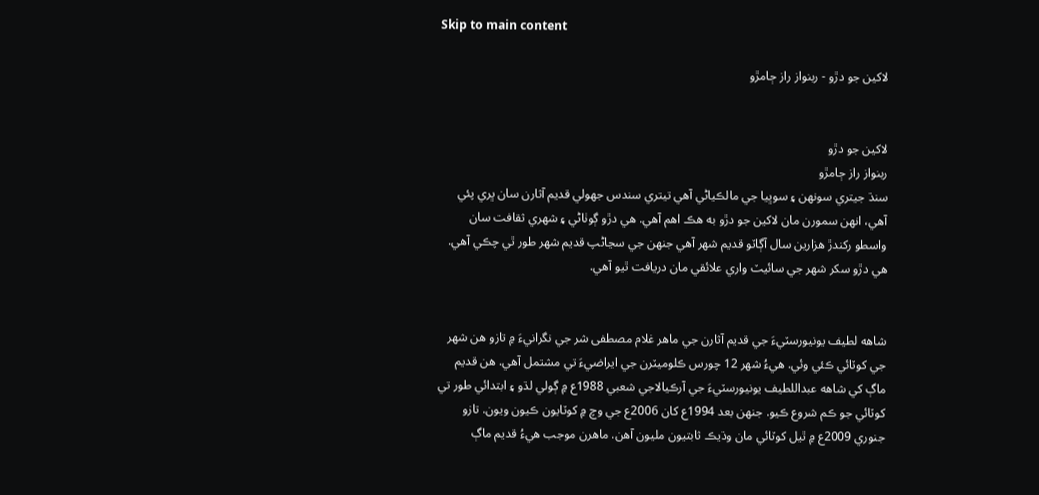Skip to main content

لاکين جو دڙو - ربنواز راز ڄامڙو


لاکين جو دڙو
ربنواز راز ڄامڙو
سنڌ جيتري سونهن ۽ سوڀيا جي مالڪياڻي آهي تيتري سندس جھولي قديم آثارن سان ڀري پئي آهي، انهن سمورن مان لاکين جو دڙو به هڪ اهم آهي. هي دڙو ڳوٺاڻي ۽ شهري ثقافت سان واسطو رکندڙ هزارين سال آڳاٽو قديم شهر آهي جنهن جي سڃاڻپ قديم شهر طور ٿي چڪي آهي. هي دڙو سکر شهر جي سائيٽ واري علائقي مان دريافت ٿيو آهي.


شاهه لطيف يونيورسٽيءَ جي قديم آثارن جي ماهر غلام مصطفى شر جي نگرانيءَ ۾ تازو هن شهر جي کوٽائي ڪئي وئي. هيءُ شهر 12 چورس ڪلوميٽرن جي ايراضيءَ تي مشتمل آهي. هن قديم ماڳ کي شاهه عبداللطيف يونيورسٽيءَ جي آرڪيالاجي شعبي 1988ع ۾ ڳولي لڌو ۽ ابتدائي طور تي کوٽائي جو ڪم شروع ڪيو. جنهن بعد 1994ع کان 2006ع جي وچ ۾ کوٽايون ڪيون ويون. تازو جنوري 2009ع ۾ ٿيل کوٽائي مان وڌيڪ ثابتيون مليون آهن. ماهرن موجب هيءُ قديم ماڳ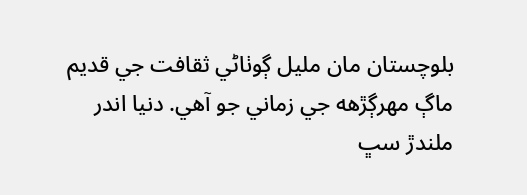بلوچستان مان مليل ڳوٺاڻي ثقافت جي قديم ماڳ مهرڳڙهه جي زماني جو آهي. دنيا اندر ملندڙ سڀ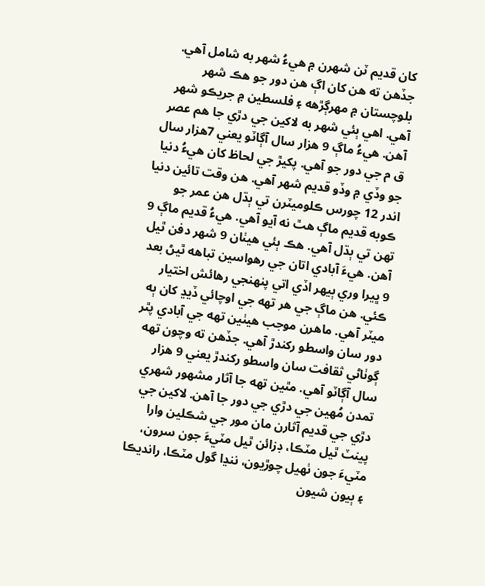کان قديم ٽن شهرن ۾ هيءُ شهر به شامل آهي. جڏهن ته هن کان اڳ هن دور جو هڪ شهر بلوچستان ۾ مهرڳڙهه ۽ فلسطين ۾ جريڪو شهر آهي. اهي ٻئي شهر به لاکين جي دڙي جا هم عصر آهن. هيءُ ماڳ 9 هزار سال آڳاٽو يعني 7هزار سال ق م جي دور جو آهي. پکيڙ جي لحاظ کان هيءُ دنيا جو وڏي ۾ وڏو قديم شهر آهي. هن وقت تائين دنيا اندر 12 چورس ڪلوميٽرن تي ٻڌل هن عمر جو ڪوبه قديم ماڳ هٿ نه آيو آهي. هيءُ قديم ماڳ 9 تهن تي ٻڌل آهي. هڪ ٻئي هيٺان 9 شهر دفن ٿيل آهن. هيءَ آبادي اتان جي رهواسين تباهه ٿيڻ بعد 9 ڀيرا وري ٻيهر اڏي اتي پنهنجي رهائش اختيار ڪئي. هن ماڳ جي هر تهه جي اوچائي ڏيڍ کان ٻه ميٽر آهي. ماهرن موجب هيٺين تهه جي آبادي پٿر دور سان واسطو رکندڙ آهي. جڏهن ته وچون تهه ڳوٺاڻي ثقافت سان واسطو رکندڙ يعني 9 هزار سال آڳاٽو آهي. مٿين تهه جا آثار مشهور شهري تمدن مُهين جي دڙي جي دور جا آهن. لاکين جي دڙي جي قديم آثارن مان مور جي شڪلين وارا پينٽ ٿيل مٽڪا، ڊزائن ٿيل مٽيءَ جون سرون، مٽيءَ جون ٺهيل چوڙيون، ننڍا گول مٽڪا، رانديڪا ۽ ٻيون شيون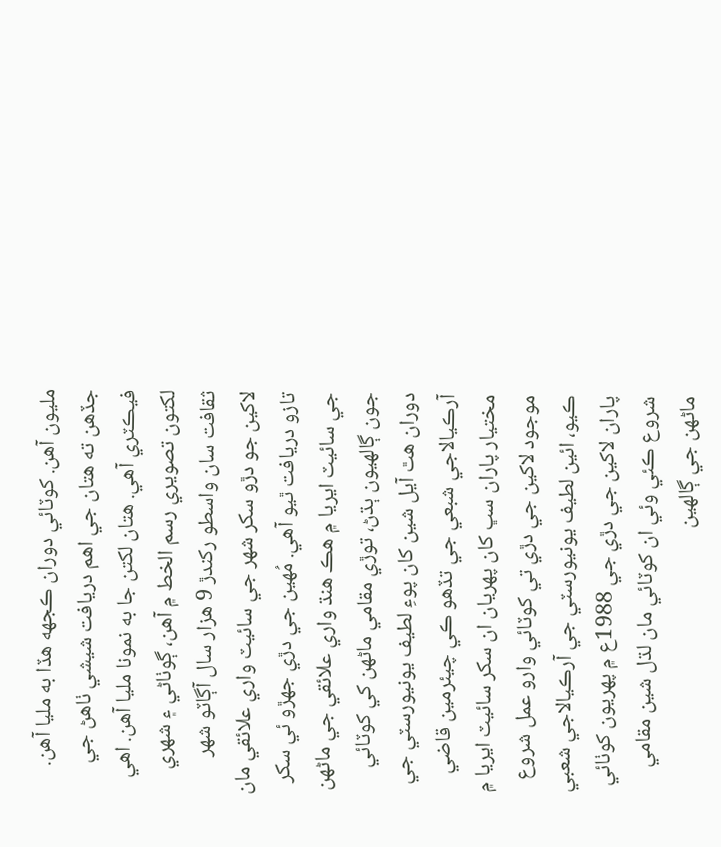مليون آهن. کوٽائي دوران ڪجهه هڏا به مليا آهن. جڏهن ته هتان جي اهم دريافت شيشي ٺاهڻ جي فيڪٽري آهي. هتان لکتن جا به نمونا مليا آهن. اهي لکتون تصويري رسم الخط ۾ آهن، ڳوٺاڻي ۽ شهري ثقافت سان واسطو رکندڙ 9 هزار سال آڳاٽو شهر لاکين جو دڙو سکر شهر جي سائيٽ واري علائقي مان تازو دريافت ٿيو آهي. مُهين جي دڙي جهڙو ئي سکر جي سائيٽ ايريا ۾ هڪ هنڌ واري علائقي جي ماڻهن جون ڳالهيون ٻڌڻ، توڙي مقامي ماڻهن کي کوٽائي دوران هٿ آيل شين کان پوءِ لطيف يونيورسٽي جي آرڪيالاجي شبعي جي تڏهو ڪي چيئرمين قاضي مختيار پاران سڀ کان پهريان ان سکر سائيٽ ايريا ۾ موجود لاکين جي دڙي تي کوٽائي وارو عمل شروع ڪيو، ائين لطيف يونيورسٽي جي آرڪيالاجي شعبي پاران لاکين جي دڙي جي 1988ع ۾ پهريون کوٺائي شروع ڪئي وئي ان کوٽائي مان لڌل شين مقامي ماڻهن جي ڳالهين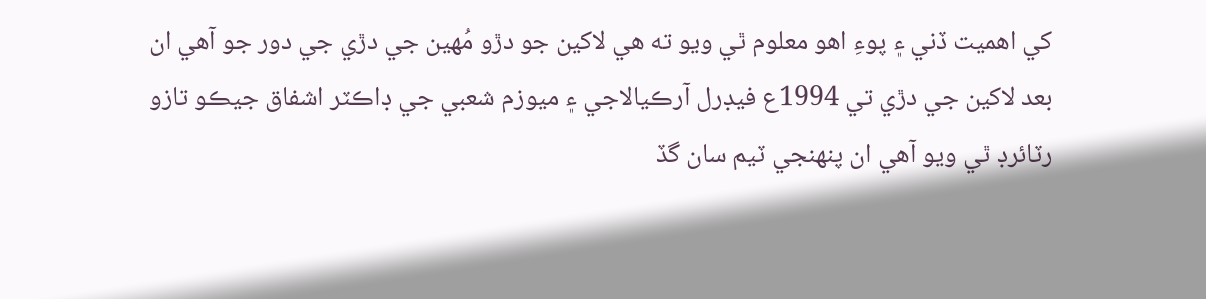کي اهميت ڏني ۽ پوءِ اهو معلوم ٿي ويو ته هي لاکين جو دڙو مُهين جي دڙي جي دور جو آهي ان بعد لاکين جي دڙي تي 1994ع فيڊرل آرڪيالاجي ۽ ميوزم شعبي جي ڊاڪٽر اشفاق جيڪو تازو رٽائرڊ ٿي ويو آهي ان پنهنجي ٽيم سان گڏ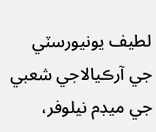لطيف يونيورسٽي جي آرڪيالاجي شعبي جي ميڊم نيلوفر،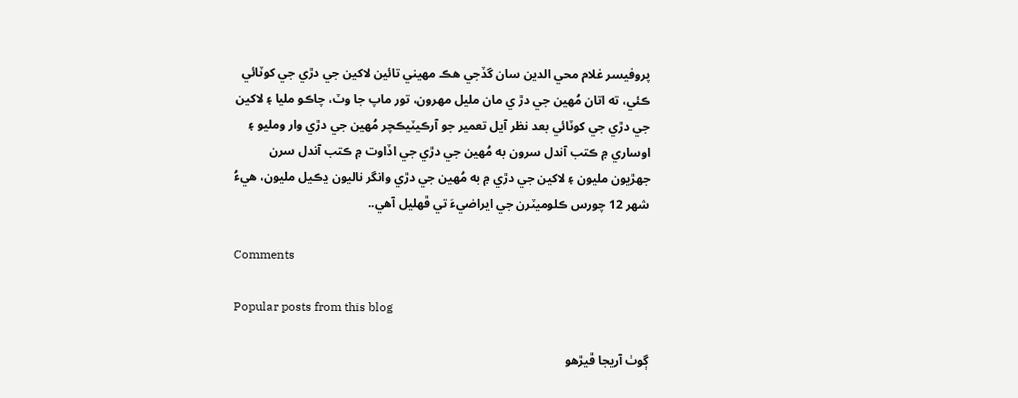پروفيسر غلام محي الدين سان گڏجي هڪ مهيني تائين لاکين جي دڙي جي کوٽائي ڪئي، ته اتان مُهين جي دڙ ي مان مليل مهرون، تور ماپ جا وٽ، چاڪو مليا ۽ لاکين جي دڙي جي کوٽائي بعد نظر آيل تعمير جو آرڪيٽيڪچر مُهين جي دڙي وار ومليو ۽ اوساري ۾ ڪتب آندل سرون به مُهين جي دڙي جي اڏاوت ۾ ڪتب آندل سرن جهڙيون مليون ۽ لاکين جي دڙي ۾ به مُهين جي دڙي وانگر ناليون ڍڪيل مليون، هيءُ شهر 12 چورس ڪلوميٽرن جي ايراضيءَ تي ڦهليل آهي..

Comments

Popular posts from this blog

ڳوٺ آريجا ڦيڙھو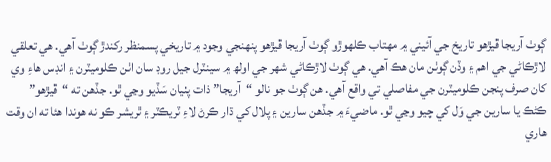ڳوٺ آريجا ڦيڙھو تاريخ جي آئيني ۾ مھتاب ڪلھوڙو ڳوٺ آريجا ڦيڙھو پنھنجي وجود ۾ تاريخي پسمنظر رکندڙ ڳوٺ آهي. هي تعلقي لاڙڪاڻي جي اهم ۽ وڏن ڳوٺن مان هڪ آهي. هي ڳوٺ لاڙڪاڻي شھر جي اولھ ۾ سينٽرل جيل روڊ سان اٺن ڪلوميٽرن ۽ انڊس هاءِ وي کان صرف پنجن ڪلوميٽرن جي مفاصلي تي واقع آهي. هن ڳوٺ جو نالو “آريجا” ذات پٺيان سَڏيو وڃي ٿو. جڏهن ته “ڦيڙهو” ڪڻڪ يا سارين جي وَل کي چيو وڃي ٿو. ماضيءَ ۾ جڏهن سارين ۽ پلال کي ڌار ڪرڻ لاءِ ٽريڪٽر ۽ ٿريشر ڪو نه هوندا هئا ته ان وقت ھاري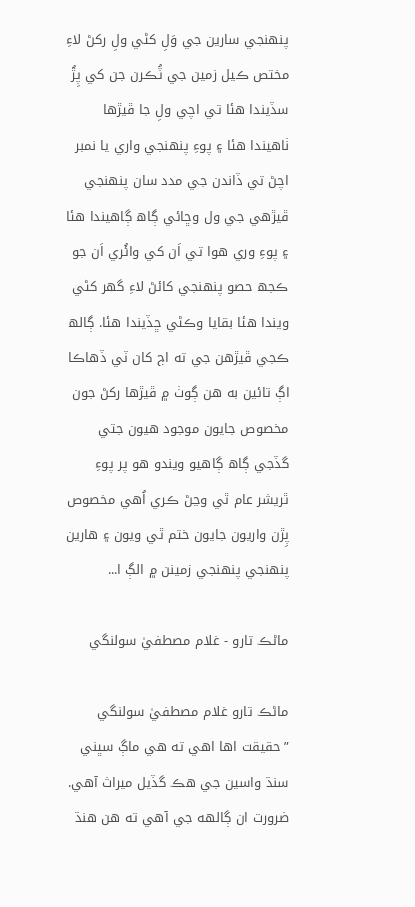پنھنجي سارين جي وَلِ کڻي ولِ رکڻ لاءِ مختص ڪيل زمين جي ٽُڪرن جن کي پِڙُ سڏيندا هئا تي اچي ولِ جا ڦيڙها ٺاهيندا هئا ۽ پوءِ پنھنجي واري يا نمبر اچڻ تي ڏاندن جي مدد سان پنھنجي ڦيڙھي جي ول وڇائي ڳاھ ڳاهيندا هئا ۽ پوءِ وري هوا تي اَن کي وائُري اَن جو ڪجھ حصو پنهنجي کائڻ لاءِ گهر کڻي ويندا هئا بقايا وڪڻي ڇڏيندا هئا. ڳالھ ڪجي ڦيڙهن جي ته اڄ کان ٽي ڏهاڪا اڳ تائين به هن ڳوٺ ۾ ڦيڙها رکڻ جون مخصوص جايون موجود هيون جتي گڏجي ڳاھ ڳاهيو ويندو هو پر پوءِ ٿريشر عام ٿي وڃڻ ڪري اُهي مخصوص پِڙن واريون جايون ختم ٿي ويون ۽ هارين پنهنجي پنهنجي زمينن ۾ الڳ ا...

ماڻڪ تارو - غلام مصطفيٰ سولنگي

ماڻڪ تارو غلام مصطفيٰ سولنگي ”حقيقت اها اهي ته هي ماڳ سڀني سنڌ واسين جي هڪ گڏيل ميراث آهي. ضرورت ان ڳالهه جي آهي ته هن هنڌ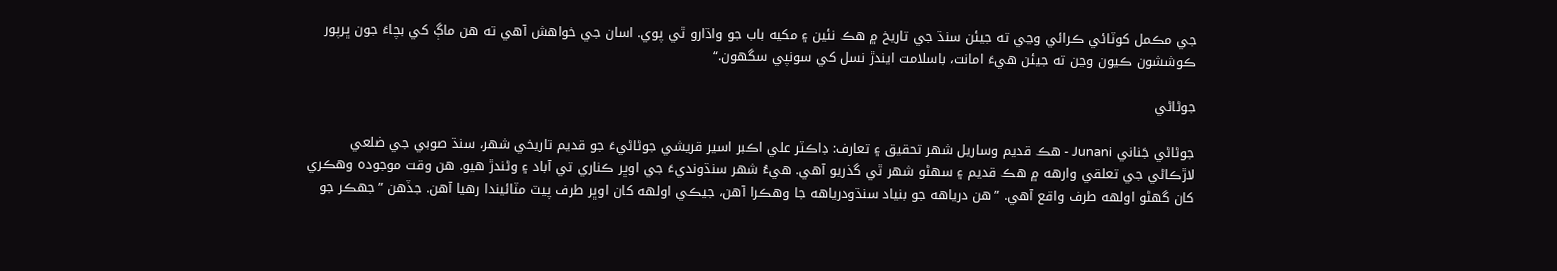جي مڪمل کوٽائي ڪرائي وڃي ته جيئن سنڌ جي تاريخ ۾ هڪ نئين ۽ مکيه باب جو واڌارو ٿي پوي. اسان جي خواهش آهي ته هن ماڳ کي بچاءَ جون ڀرپور ڪوششون ڪيون وڃن ته جيئن هيءَ امانت، باسلامت ايندڙ نسل کي سونپي سگهون.“

جوڻاڻي

جوڻاڻي جَناني Junani - هڪ قديم وساريل شهر تحقيق ۽ تعارف: ڊاڪٽر علي اڪبر اسير قريشي جوڻاڻيءَ جو قديم تاريخي شهر، سنڌ صوبي جي ضلعي لاڙڪاڻي جي تعلقي وارهه ۾ هڪ قديم ۽ سهڻو شهر ٿي گذريو آهي. هيءُ شهر سنڌونديءَ جي اوڀر ڪناري تي آباد ۽ وڻندڙ هيو. هن وقت موجوده وهڪري کان گهڻو اولهه طرف واقع آهي. ”هن درياهه جو بنياد سنڌودرياهه جا وهڪرا آهن، جيڪي اولهه کان اوڀر طرف پيٽ مٽائيندا رهيا آهن. جڏهن ”جهڪر جو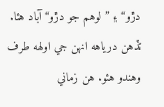دڙو“ ۽ ”لوهم جو دڙو“ آباد هئا. تڏهن درياهه انهن جي اولهه طرف وهندو هئو. هن زماني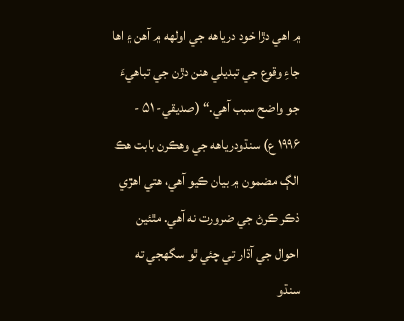۾ اهي دڙا خود درياهه جي اولهه ۾ آهن ۽ اها جاءِ وقوع جي تبديلي هنن دڙن جي تباهيءَ جو واضح سبب آهي.“ (صديقي- ۵۱ - ۱۹۹۶ ع) سنڌودرياهه جي وهڪرن بابت هڪ الڳ مضمون ۾ بيان ڪيو آهي، هتي اهڙي ذڪر ڪرڻ جي ضرورت نه آهي. مٿئين احوال جي آڌار تي چئي ٿو سگهجي ته سنڌو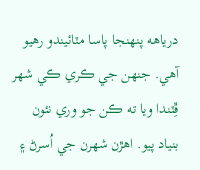درياهه پنهنجا پاسا مٽائيندو رهيو آهي. جنهن جي ڪري ڪي شهر ڦِٽندا ويا ته ڪن جو وري نئون بنياد پيو. اهڙن شهرن جي اُسرڻ ۽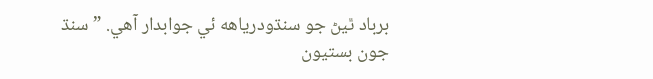برباد ٿيڻ جو سنڌودرياهه ئي جوابدار آهي. ”سنڌ جون بستيون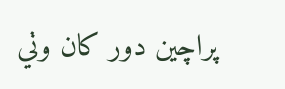پراچين دور کان وٺي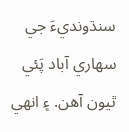سنڌونديءَ جي سهاري آباد پَئي ٿيون آهن. ۽ انهي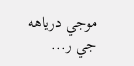موجي درياهه جي ر...